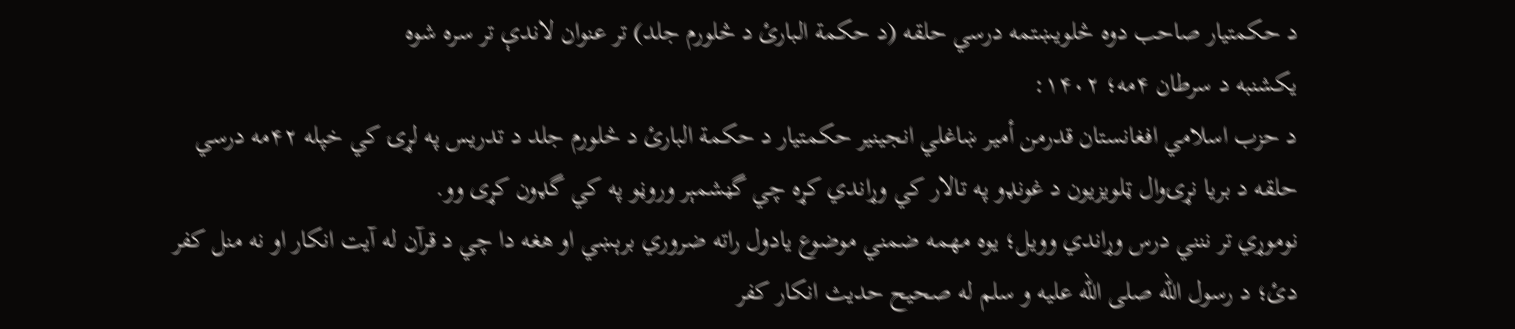د حکمتيار صاحب دوه څلويښتمه درسي حلقه (د حکمة البارئ د څلورم جلد) تر عنوان لاندې تر سره شوه
يکشنبه د سرطان ۴مه؛ ۱۴۰۲:
د حزب اسلامي افغانستان قدرمن أمير ښاغلي انجينير حکمتيار د حکمة البارئ د څلورم جلد د تدريس په لړۍ کي خپله ۴۲مه درسي حلقه د بريا نړۍوال ټلويزيون د غونډو په تالار کي وړاندي کړه چي گڼشمېر وروڼو په کي گډون کړی وو.
نوموړي تر ننني درس وړاندي وويل؛ يوه مهمه ضمني موضوع يادول راته ضروري برېښي او هغه دا چي د قرآن له آيت انكار او نه منل كفر دئ؛ د رسول الله صلى الله عليه و سلم له صحيح حديث انكار كفر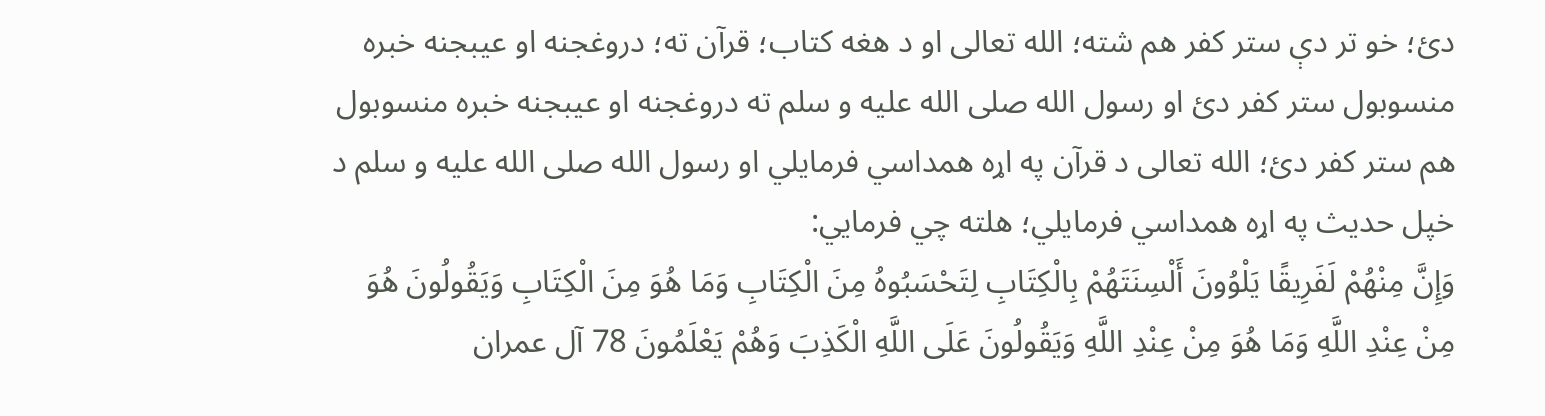دئ؛ خو تر دې ستر كفر هم شته؛ الله تعالى او د هغه كتاب؛ قرآن ته؛ دروغجنه او عيبجنه خبره منسوبول ستر كفر دئ او رسول الله صلى الله عليه و سلم ته دروغجنه او عيبجنه خبره منسوبول هم ستر كفر دئ؛ الله تعالى د قرآن په اړه همداسي فرمايلي او رسول الله صلى الله عليه و سلم د خپل حديث په اړه همداسي فرمايلي؛ هلته چي فرمايي:
وَإِنَّ مِنْهُمْ لَفَرِيقًا يَلْوُونَ أَلْسِنَتَهُمْ بِالْكِتَابِ لِتَحْسَبُوهُ مِنَ الْكِتَابِ وَمَا هُوَ مِنَ الْكِتَابِ وَيَقُولُونَ هُوَ مِنْ عِنْدِ اللَّهِ وَمَا هُوَ مِنْ عِنْدِ اللَّهِ وَيَقُولُونَ عَلَى اللَّهِ الْكَذِبَ وَهُمْ يَعْلَمُونَ 78 آل عمران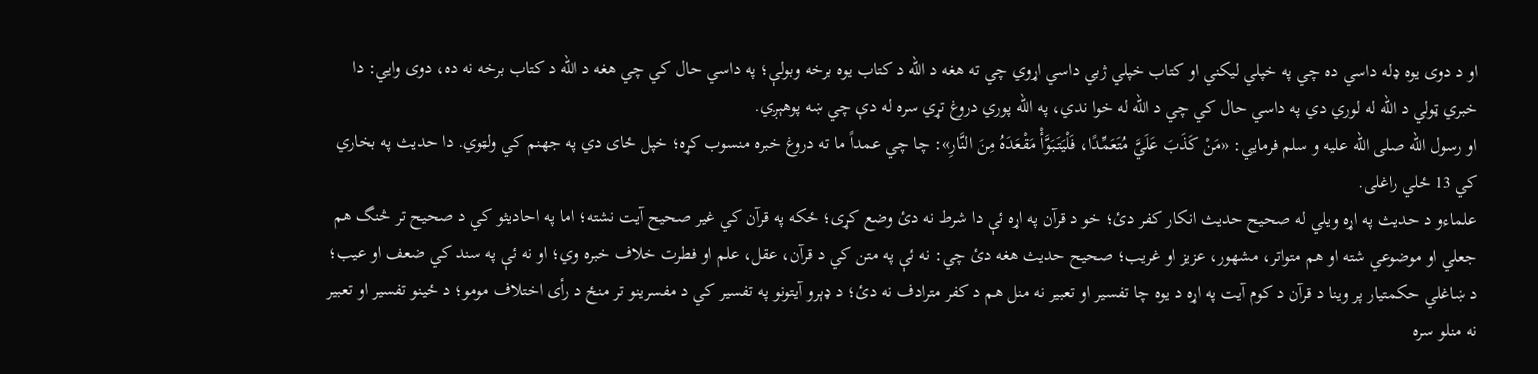او د دوى يوه ډله داسي ده چي په خپلي ليكني او كتاب خپلي ژبي داسي اړوي چي ته هغه د الله د كتاب يوه برخه وبولې؛ په داسي حال كي چي هغه د الله د كتاب برخه نه ده، دوى وايي: دا خبري ټولي د الله له لوري دي په داسي حال كي چي د الله له خوا ندي، په الله پوري دروغ تړي سره له دې چي ښه پوهېږي.
او رسول الله صلى الله عليه و سلم فرمايي: «مَنْ كَذَبَ عَلَيَّ مُتَعَمِّدًا، فَلْيَتَبَوَّأْ مَقْعَدَهُ مِنَ النَّارِ»: چا چي عمداً ما ته دروغ خبره منسوب كړه؛ خپل ځاى دي په جهنم كي ولټوي. دا حديث په بخاري كي 13 ځلي راغلى.
علماءو د حديث په اړه ويلي له صحيح حديث انكار كفر دئ؛ خو د قرآن په اړه ئې دا شرط نه دئ وضع كړى؛ ځكه په قرآن كي غير صحيح آيت نشته؛ اما په احاديثو كي د صحيح تر څنگ هم جعلي او موضوعي شته او هم متواتر، مشهور، عزيز او غريب؛ صحيح حديث هغه دئ چي: نه ئې په متن كي د قرآن، عقل، علم او فطرت خلاف خبره وي؛ او نه ئې په سند كي ضعف او عيب؛
د ښاغلي حکمتيار پر وينا د قرآن د كوم آيت په اړه د يوه چا تفسير او تعبير نه منل هم د كفر مترادف نه دئ؛ د ډېرو آيتونو په تفسير كي د مفسرينو تر منځ د رأى اختلاف مومو؛ د ځينو تفسير او تعبير نه منلو سره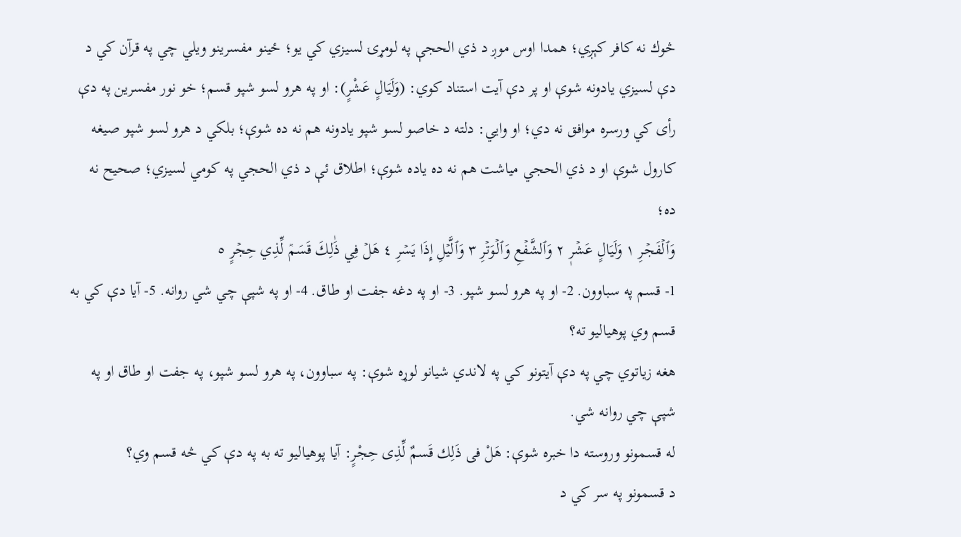څوك نه كافر كېږي؛ همدا اوس موږ د ذي الحجې په لومړۍ لسيزي كي يو؛ ځينو مفسرينو ويلي چي په قرآن كي د دې لسيزي يادونه شوې او پر دې آيت استناد كوي: (وَلَيَالٍ عَشْرٍ): او په هرو لسو شپو قسم؛ خو نور مفسرين په دې رأى كي ورسره موافق نه دي؛ او وايي: دلته د خاصو لسو شپو يادونه هم نه ده شوې؛ بلكي د هرو لسو شپو صيغه كارول شوې او د ذي الحجي مياشت هم نه ده ياده شوې؛ اطلاق ئې د ذي الحجي په كومي لسيزي؛ صحيح نه ده؛
وَٱلۡفَجۡرِ ١ وَلَيَالٍ عَشۡرٖ ٢ وَٱلشَّفۡعِ وَٱلۡوَتۡرِ ٣ وَٱلَّيۡلِ إِذَا يَسۡرِ ٤ هَلۡ فِي ذَٰلِكَ قَسَمٞ لِّذِي حِجۡرٍ ٥
1- قسم په سباوون. 2- او په هرو لسو شپو. 3- او په دغه جفت او طاق. 4- او په شپې چي شي روانه. 5- آيا دې كي به قسم وي پوهياليو ته؟
هغه زياتوي چي په دې آيتونو كي په لاندي شيانو لوړه شوې: په سباوون، په هرو لسو شپو، په جفت او طاق او په شپې چي روانه شي.
له قسمونو وروسته دا خبره شوې: هَلْ فى ذَلِك قَسمٌ لِّذِى حِجْرٍ: آيا پوهياليو ته به په دې كي څه قسم وي؟
د قسمونو په سر كي د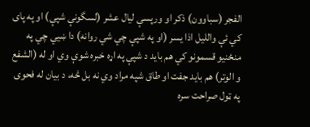الفجر (سباوون) ذكر او ورپسې ليال عشر (لسگونې شپې) او په پاى كي ئې والليل اذا يسر (او په شپې چي شي روانه) دا ښيي چي په منځنيو قسمونو كي هم بايد د شپې په اړه خبره شوې وي او له (الشفع و الوتر) هم بايد جفت او طاق شپه مراد وي نه بل څه، د بيان له فحوى په ټول صراحت سره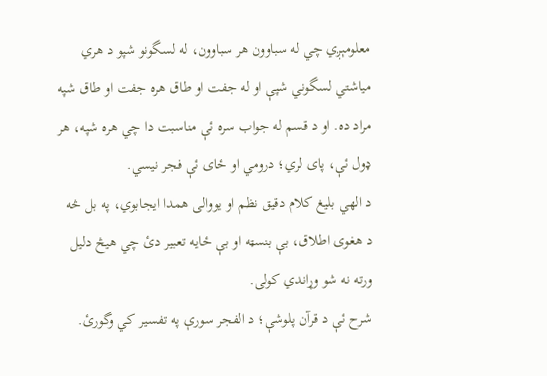معلومېږي چي له سباوون هر سباوون، له لسگونو شپو د هري مياشتي لسگوني شپې او له جفت او طاق هره جفت او طاق شپه مراد ده. او د قسم له جواب سره ئې مناسبت دا چي هره شپه، هر ډول ئې، پاى لري؛ درومي او ځاى ئې فجر نيسي.
د الهي بليغ كلام دقيق نظم او يووالى همدا ايجابوي، په بل څه د هغوى اطلاق، بې بنسټه او بې ځايه تعبير دئ چي هيڅ دليل ورته نه شو وړاندي كولى.
شرح ئې د قرآن پلوشې؛ د الفجر سورې په تفسير كي وگورئ.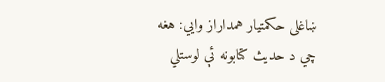ښاغلی حکمتيار همداراز وايي: هغه چي د حديث كتابونه ئې لوستلي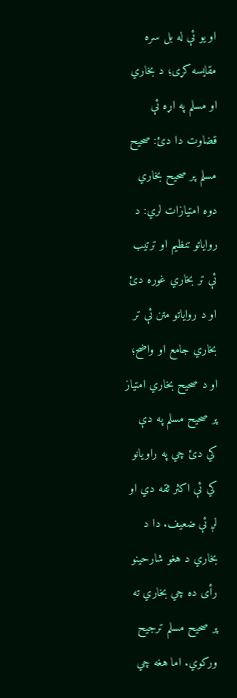او يو ئې له بل سره مقايسه كړى؛ د بخاري او مسلم په اړه ئې قضاوت دا دئ: صحيح مسلم پر صحيح بخاري دوه امتيازات لري: د رواياتو تنظيم او ترتيب ئې تر بخاري غوره دئ او د رواياتو متن ئې تر بخاري جامع او واضح؛ او د صحيح بخاري امتياز پر صحيح مسلم په دې كي دئ چي په راويانو كي ئې اكثر ثقه دي او لږ ئې ضعيف. دا د بخاري د هغو شارحينو رأى ده چي بخاري ته پر صحيح مسلم ترجيح وركوي. اما هغه چي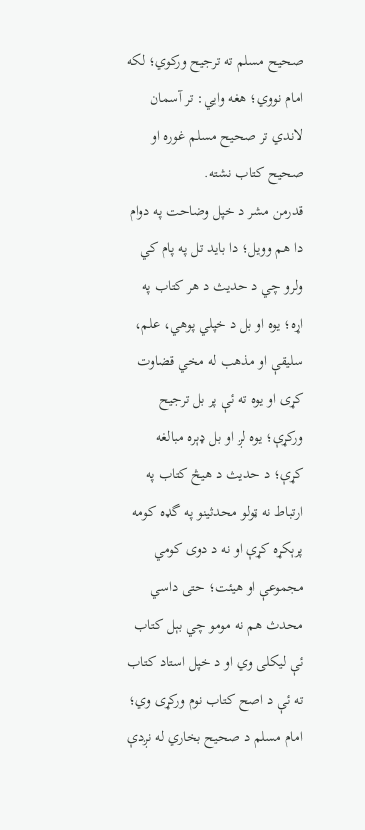صحيح مسلم ته ترجيح وركوي؛ لكه امام نووي؛ هغه وايي: تر آسمان لاندي تر صحيح مسلم غوره او صحيح كتاب نشته.
قدرمن مشر د خپل وضاحت په دوام دا هم وويل؛ دا بايد تل په پام كي ولرو چي د حديث د هر كتاب په اړه؛ يوه او بل د خپلي پوهي، علم، سليقې او مذهب له مخي قضاوت كړى او يوه ته ئې پر بل ترجيح وركړې؛ يوه لږ او بل ډېره مبالغه كړې؛ د حديث د هيڅ كتاب په ارتباط نه ټولو محدثينو په گډه كومه پرېكړه كړې او نه د دوى كومي مجموعې او هيئت؛ حتى داسي محدث هم نه مومو چي بېل كتاب ئې ليكلى وي او د خپل استاد كتاب ته ئې د اصح كتاب نوم وركړى وي؛ امام مسلم د صحيح بخاري له نږدې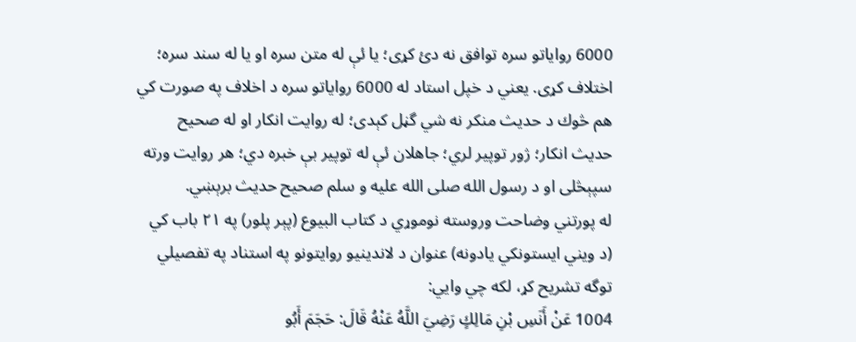6000 رواياتو سره توافق نه دئ كړى؛ يا ئې له متن سره او يا له سند سره؛ اختلاف كړى. يعني د خپل استاد له 6000 رواياتو سره د اخلاف په صورت كي هم څوك د حديث منكر نه شي گڼل كېدى؛ له روايت انكار او له صحيح حديث انكار؛ ژور توپير لري؛ جاهلان ئې له توپير بې خبره دي؛ هر روايت ورته سپېڅلى او د رسول الله صلى الله عليه و سلم صحيح حديث برېښي.
له پورتني وضاحت وروسته نوموړي د کتاب البيوع (پېر پلور) په ٢١ باب کي (د ويني ايستونكي يادونه) عنوان د لاندينيو روايتونو په استناد په تفصيلي توگه تشريح کړ، لکه چي وايي:
1004 عَنْ أَنَسِ بْنِ مَالِكٍ رَضِيَ اللَّهُ عَنْهُ قَالَ: حَجَمَ أَبُو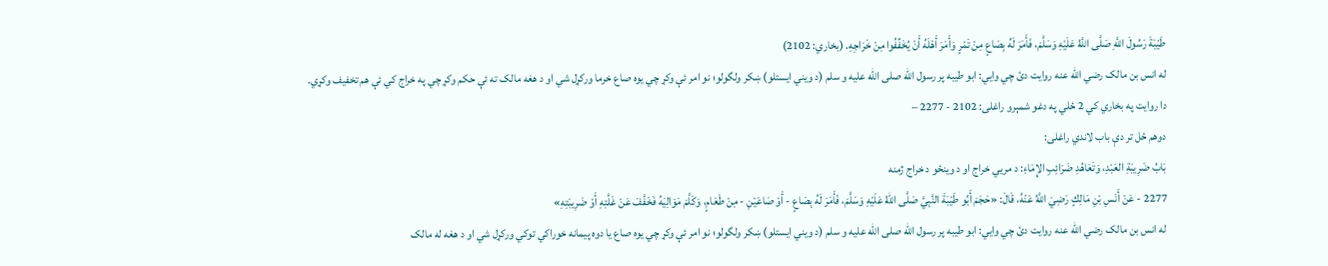طَيْبَةَ رَسُولَ اللَّهِ صَلَّى اللَّهُ عَلَيْهِ وَسَلَّمَ، فَأَمَرَ لَهُ بِصَاعٍ مِنْ تَمْرٍ وَأَمَرَ أَهْلَهُ أَنْ يُخَفِّفُوا مِنْ خَرَاجِهِ. (بخاري: 2102)
له انس بن مالک رضي الله عنه روايت دئ چي وايي: ابو طيبه پر رسول الله صلى الله عليه و سلم (د ويني ايستلو) ښکر ولگولو؛ نو امر ئې وکړ چي يوه صاع خرما ورکړل شي او د هغه مالک ته ئې حکم وکړ چي په خراج کي ئې هم تخفيف وکړي.
دا روايت په بخاري كي 2 ځلي په دغو شمېرو راغلى: 2102 - 2277 –
دوهم ځل تر دې باب لاندي راغلى:
بَابُ ضَرِيبَةِ العَبْدِ، وَتَعَاهُدِ ضَرَائِبِ الإِمَاءِ: د مريي خراج او د وينځو د خراج ژمنه
2277 - عَنْ أَنَسِ بْنِ مَالِكٍ رَضِيَ اللَّهُ عَنْهُ، قَالَ: «حَجَمَ أَبُو طَيْبَةَ النَّبِيَّ صَلَّى اللهُ عَلَيْهِ وَسَلَّمَ، فَأَمَرَ لَهُ بِصَاعٍ - أَوْ صَاعَيْنِ - مِنْ طَعَامٍ، وَكَلَّمَ مَوَالِيَهُ فَخَفَّفَ عَنْ غَلَّتِهِ أَوْ ضَرِيبَتِهِ»
له انس بن مالک رضي الله عنه روايت دئ چي وايي: ابو طيبه پر رسول الله صلى الله عليه و سلم (د ويني ايستلو) ښکر ولگولو؛ نو امر ئې وکړ چي يوه صاع يا دوه پيمانه خوراكي توكي ورکړل شي او د هغه له مالک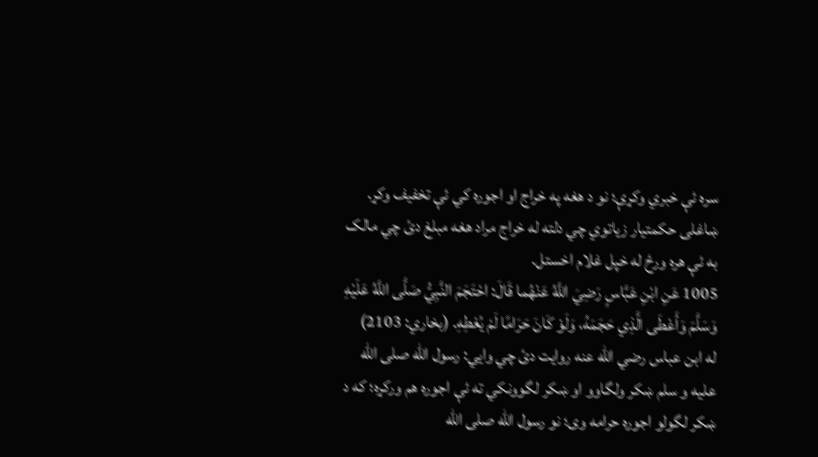سره ئې خبري وکړې؛ نو د هغه په خراج او اجوره کي ئې تخفيف وکړ.
ښاغلی حکمتيار زياتوي چي دلته له خراج مراد هغه مبلغ دئ چي مالک به ئې هره ورځ له خپل غلام اخستل.
1005 عَنِ ابْنِ عَبَّاسٍ رَضِيَ اللَّهُ عَنْهُما قَالَ: احْتَجَمَ النَّبِيُّ صَلَّى اللَّهُ عَلَيْهِ وَسَلَّمَ وَأَعْطَى الَّذِي حَجَمَهُ، وَلَوْ كَانَ حَرَامًا لَمْ يُعْطِهِ. (بخاري: 2103)
له ابن عباس رضي الله عنه روايت دئ چي وايي: رسول الله صلى الله عليه و سلم ښکر ولگاوو او ښکر لگوونکي ته ئې اجوره هم ورکړه؛ که د ښکر لگولو اجوره حرامه وى؛ نو رسول الله صلى الله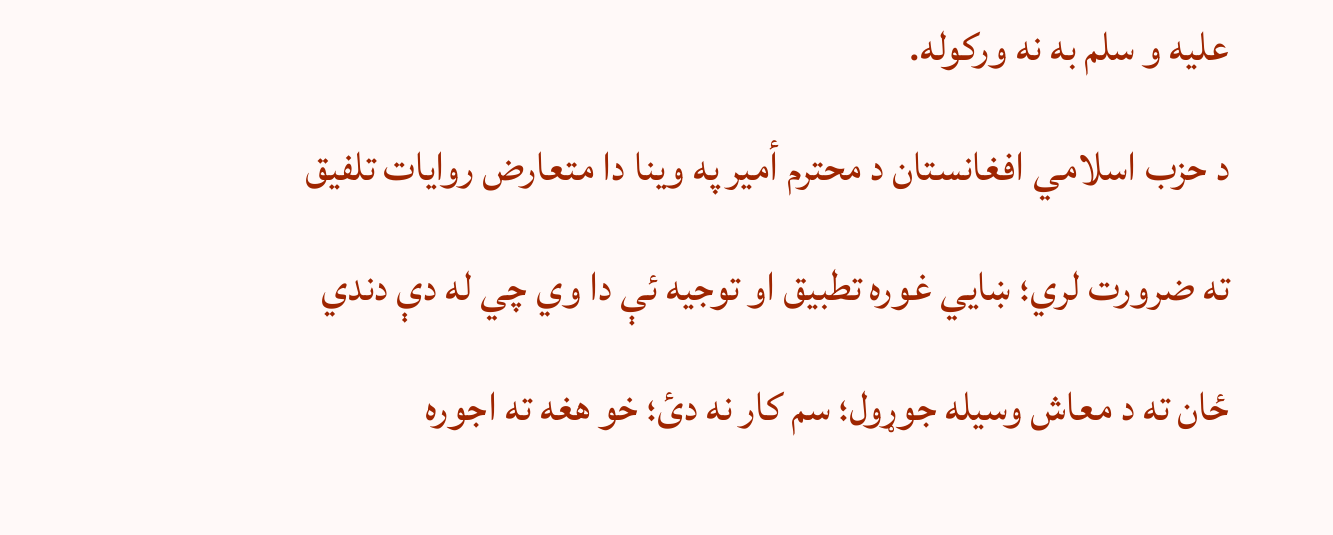عليه و سلم به نه ورکوله.
د حزب اسلامي افغانستان د محترم أمير په وينا دا متعارض روايات تلفيق ته ضرورت لري؛ ښايي غوره تطبيق او توجيه ئې دا وي چي له دې دندي ځان ته د معاش وسيله جوړول؛ سم كار نه دئ؛ خو هغه ته اجوره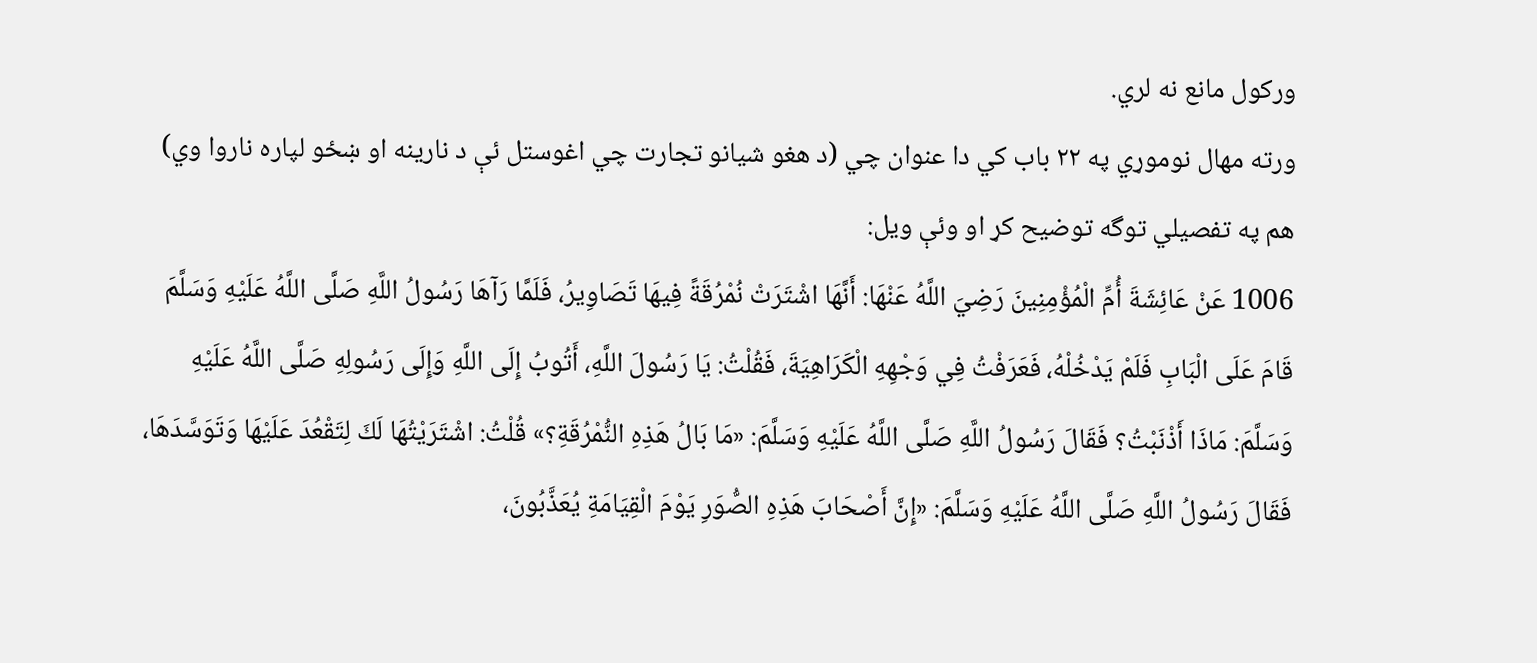وركول مانع نه لري.
ورته مهال نوموړي په ٢٢ باب کي دا عنوان چي (د هغو شيانو تجارت چي اغوستل ئې د نارينه او ښځو لپاره ناروا وي) هم په تفصيلي توگه توضيح کړ او وئې ويل:
1006 عَنْ عَائِشَةَ أُمِّ الْمُؤْمِنِينَ رَضِيَ اللَّهُ عَنْهَا: أَنَّهَا اشْتَرَتْ نُمْرُقَةً فِيهَا تَصَاوِيرُ، فَلَمَّا رَآهَا رَسُولُ اللَّهِ صَلَّى اللَّهُ عَلَيْهِ وَسَلَّمَ قَامَ عَلَى الْبَابِ فَلَمْ يَدْخُلْهُ، فَعَرَفْتُ فِي وَجْهِهِ الْكَرَاهِيَةَ، فَقُلْتُ: يَا رَسُولَ اللَّهِ، أَتُوبُ إِلَى اللَّهِ وَإِلَى رَسُولِهِ صَلَّى اللَّهُ عَلَيْهِ وَسَلَّمَ: مَاذَا أَذْنَبْتُ؟ فَقَالَ رَسُولُ اللَّهِ صَلَّى اللَّهُ عَلَيْهِ وَسَلَّمَ: «مَا بَالُ هَذِهِ النُّمْرُقَةِ؟» قُلْتُ: اشْتَرَيْتُهَا لَكَ لِتَقْعُدَ عَلَيْهَا وَتَوَسَّدَهَا، فَقَالَ رَسُولُ اللَّهِ صَلَّى اللَّهُ عَلَيْهِ وَسَلَّمَ: «إِنَّ أَصْحَابَ هَذِهِ الصُّوَرِ يَوْمَ الْقِيَامَةِ يُعَذَّبُونَ،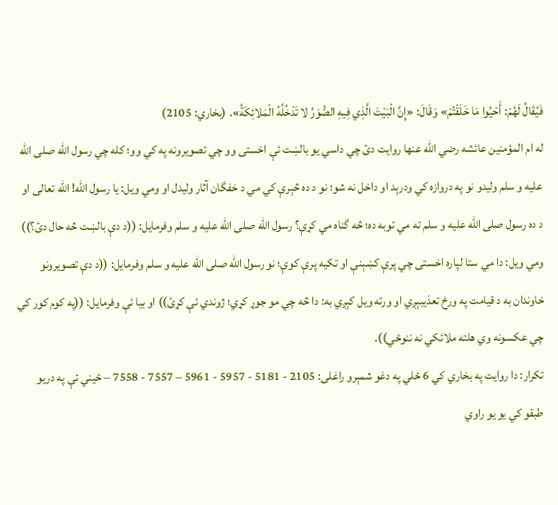فَيُقَالُ لَهُمْ: أَحْيُوا مَا خَلَقْتُمْ» وَقَالَ: «إِنَّ الْبَيْتَ الَّذِي فِيهِ الصُّوَرُ لا تَدْخُلُهُ الْمَلائِكَةُ». (بخاري: 2105)
له ام المؤمنين عائشه رضي الله عنها روايت دئ چي داسي يو بالښت ئې اخستى وو چي تصويرونه په کي وو؛ کله چي رسول الله صلى الله عليه و سلم وليدو نو په دروازه کي ودرېد او داخل نه شو؛ نو د ده څېرې كي مي د خفگان آثار وليدل او ومي ويل: يا رسول الله! الله تعالى او د ده رسول صلى الله عليه و سلم ته مي توبه ده؛ څه گناه مي کړې؟ رسول الله صلى الله عليه و سلم وفرمايل: ((د دې بالښت څه حال دئ؟)) ومي ويل: دا مي ستا لپاره اخستى چي پرې كښېنې او تکيه پرې کوې؛ نو رسول الله صلى الله عليه و سلم وفرمايل: ((د دې تصويرونو خاوندان به د قيامت په ورځ تعذيبېږي او ورته ويل کېږي به: دا څه چي مو جوړ کړي؛ ژوندي ئې کړئ)) او بيا ئې وفرمايل: ((په کوم کور کي چي عکسونه وي هلته ملائکي نه ننوځي)).
تكرار: دا روايت په بخاري كي 6 ځلي په دغو شمېرو راغلى: 2105 - 5181 - 5957 - 5961 – 7557 - 7558 – ځيني ئې په دريو طبقو كي يو يو راوي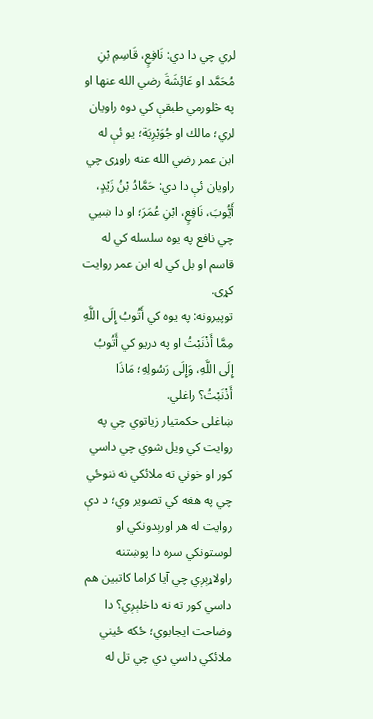لري چي دا دي: نَافِعٍ، قَاسِمِ بْنِ مُحَمَّد او عَائِشَةَ رضي الله عنها او په څلورمي طبقې كي دوه راويان لري؛ مالك او جُوَيْرِيَة؛ يو ئې له ابن عمر رضي الله عنه راوړى چي راويان ئې دا دي: حَمَّادُ بْنُ زَيْدٍ، أَيُّوبَ، نَافِعٍ، ابْنِ عُمَرَ؛ او دا ښيي چي نافع په يوه سلسله كي له قاسم او بل كي له ابن عمر روايت كړى.
توپيرونه: په يوه كي أَتُوبُ إِلَى اللَّهِ مِمَّا أَذْنَبْتُ او په دريو كي أَتُوبُ إِلَى اللَّهِ، وَإِلَى رَسُولِهِ؛ مَاذَا أَذْنَبْتُ؟ راغلي.
ښاغلی حکمتيار زياتوي چي په روايت كي ويل شوي چي داسي كور او خوني ته ملائكي نه ننوځي چي په هغه كي تصوير وي؛ د دې روايت له هر اورېدونكي او لوستونكي سره دا پوښتنه راولاړېږي چي آيا كراما كاتبين هم داسي كور ته نه داخلېږي؟ دا وضاحت ايجابوي؛ ځكه ځيني ملائكي داسي دي چي تل له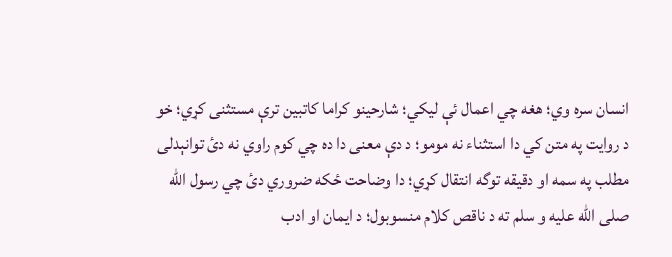انسان سره وي؛ هغه چي اعمال ئې ليكي؛ شارحينو كراما كاتبين ترې مستثنى كړي؛ خو د روايت په متن كي دا استثناء نه مومو؛ د دې معنى دا ده چي كوم راوي نه دئ توانېدلى مطلب په سمه او دقيقه توگه انتقال كړي؛ دا وضاحت ځكه ضروري دئ چي رسول الله صلى الله عليه و سلم ته د ناقص كلام منسوبول؛ د ايمان او ادب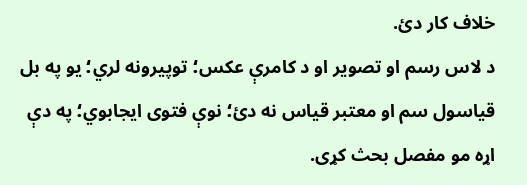خلاف كار دئ.
د لاس رسم او تصوير او د كامرې عكس؛ توپيرونه لري؛ يو په بل قياسول سم او معتبر قياس نه دئ؛ نوې فتوى ايجابوي؛ په دې اړه مو مفصل بحث كړى.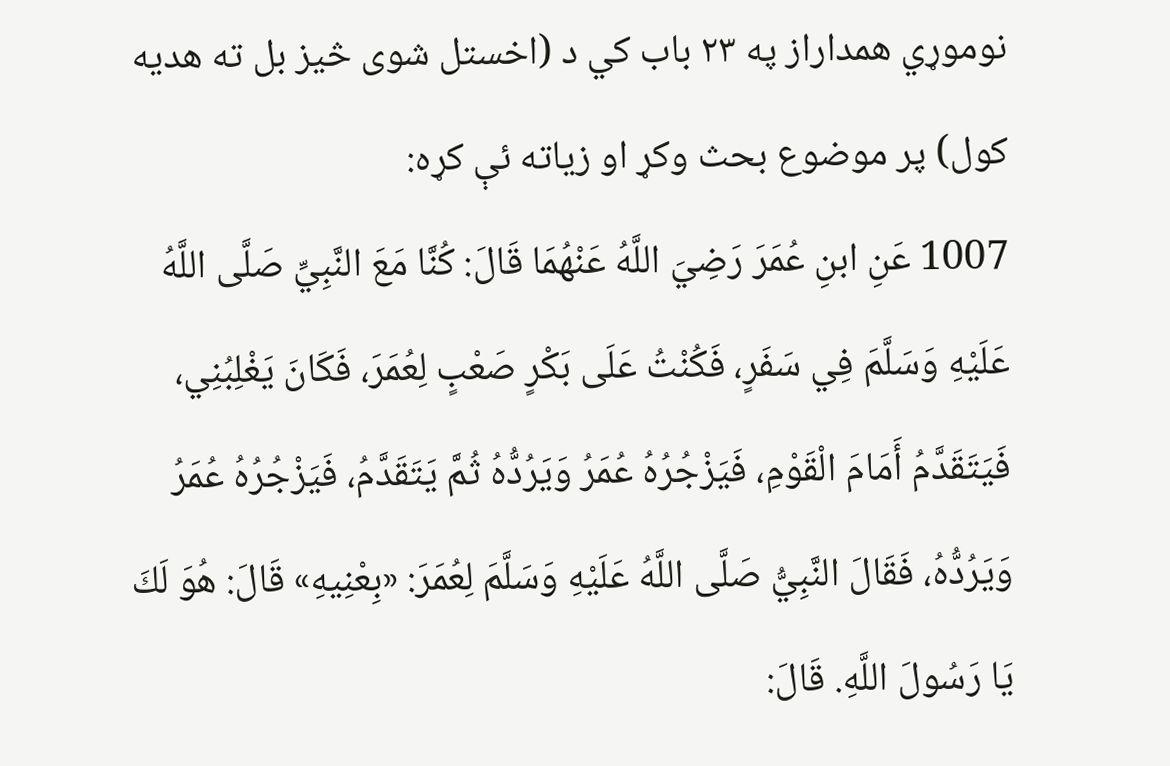نوموړي همداراز په ٢٣ باب کي د (اخستل شوی څيز بل ته هديه کول) پر موضوع بحث وکړ او زياته ئې کړه:
1007 عَنِ ابنِ عُمَرَ رَضِيَ اللَّهُ عَنْهُمَا قَالَ: كُنَّا مَعَ النَّبِيِّ صَلَّى اللَّهُ عَلَيْهِ وَسَلَّمَ فِي سَفَرٍ، فَكُنْتُ عَلَى بَكْرٍ صَعْبٍ لِعُمَرَ، فَكَانَ يَغْلِبُنِي، فَيَتَقَدَّمُ أَمَامَ الْقَوْمِ، فَيَزْجُرُهُ عُمَرُ وَيَرُدُّهُ ثُمَّ يَتَقَدَّمُ، فَيَزْجُرُهُ عُمَرُ وَيَرُدُّهُ، فَقَالَ النَّبِيُّ صَلَّى اللَّهُ عَلَيْهِ وَسَلَّمَ لِعُمَرَ: «بِعْنِيهِ» قَالَ: هُوَ لَكَ يَا رَسُولَ اللَّهِ. قَالَ: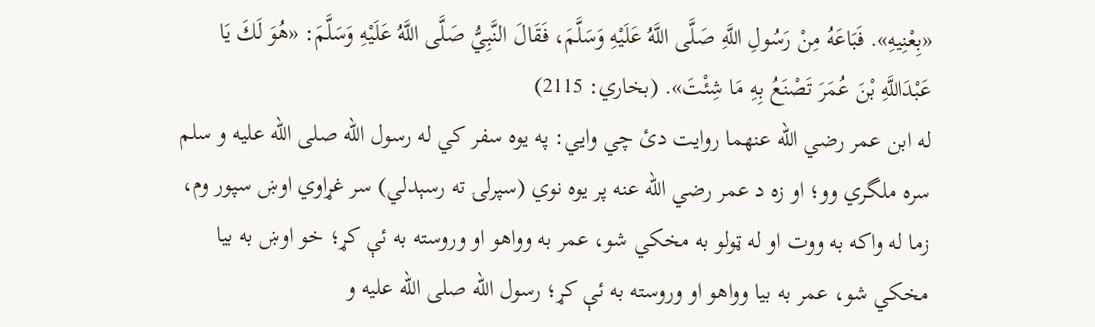«بِعْنِيهِ». فَبَاعَهُ مِنْ رَسُولِ اللَّهِ صَلَّى اللَّهُ عَلَيْهِ وَسَلَّمَ، فَقَالَ النَّبِيُّ صَلَّى اللَّهُ عَلَيْهِ وَسَلَّمَ: «هُوَ لَكَ يَا عَبْدَاللَّهِ بْنَ عُمَرَ تَصْنَعُ بِهِ مَا شِئْتَ». (بخاري: 2115)
له ابن عمر رضي الله عنهما روايت دئ چي وايي: په يوه سفر کي له رسول الله صلى الله عليه و سلم سره ملگري وو؛ او زه د عمر رضي الله عنه پر يوه نوي (سپرلۍ ته رسېدلي) سر غړاوي اوښ سپور وم، زما له واکه به ووت او له ټولو به مخکي شو، عمر به وواهو او وروسته به ئې کړ؛ خو اوښ به بيا مخکي شو، عمر به بيا وواهو او وروسته به ئې کړ؛ رسول الله صلى الله عليه و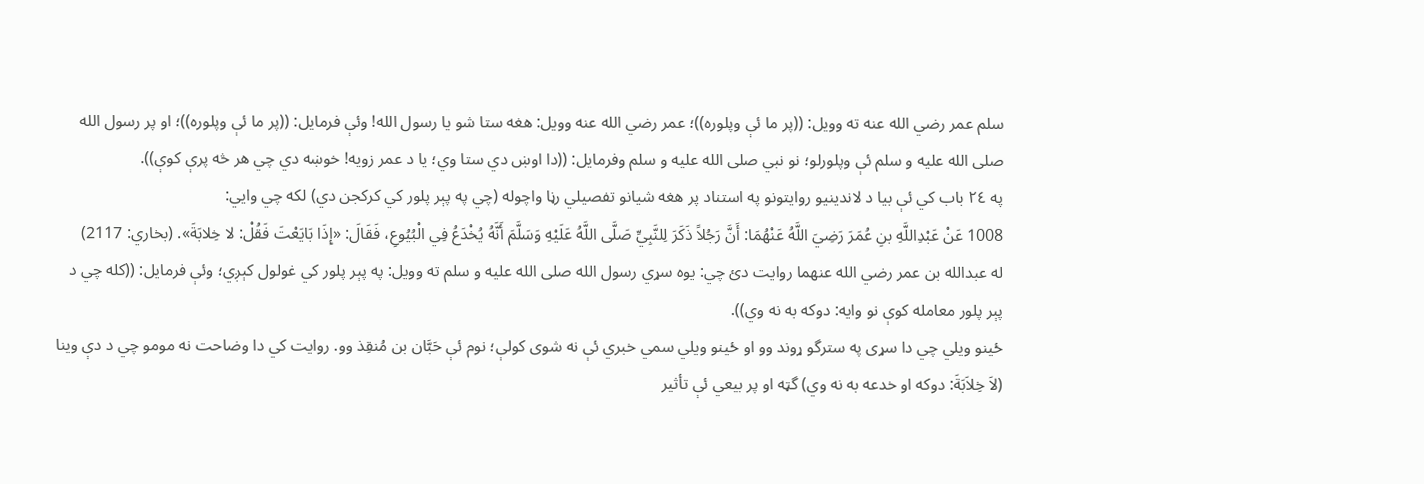سلم عمر رضي الله عنه ته وويل: ((پر ما ئې وپلوره))؛ عمر رضي الله عنه وويل: هغه ستا شو يا رسول الله! وئې فرمايل: ((پر ما ئې وپلوره))؛ او پر رسول الله صلى الله عليه و سلم ئې وپلورلو؛ نو نبي صلى الله عليه و سلم وفرمايل: ((دا اوښ دي ستا وي؛ يا د عمر زويه! خوښه دي چي هر څه پرې کوې)).
په ٢٤ باب کي ئې بيا د لاندينيو روايتونو په استناد پر هغه شيانو تفصيلي رڼا واچوله (چي په پېر پلور کي كركجن دي) لکه چي وايي:
1008 عَنْ عَبْدِاللَّهِ بنِ عُمَرَ رَضِيَ اللَّهُ عَنْهُمَا: أَنَّ رَجُلاً ذَكَرَ لِلنَّبِيِّ صَلَّى اللَّهُ عَلَيْهِ وَسَلَّمَ أَنَّهُ يُخْدَعُ فِي الْبُيُوعِ، فَقَالَ: «إِذَا بَايَعْتَ فَقُلْ: لا خِلابَةَ». (بخاري: 2117)
له عبدالله بن عمر رضي الله عنهما روايت دئ چي: يوه سړي رسول الله صلى الله عليه و سلم ته وويل: په پېر پلور كي غولول کېږي؛ وئې فرمايل: ((کله چي د پېر پلور معامله كوې نو وايه: دوکه به نه وي)).
ځينو ويلي چي دا سړى په سترگو ړوند وو او ځينو ويلي سمي خبري ئې نه شوى كولې؛ نوم ئې حَبَّان بن مُنقِذ وو. روايت كي دا وضاحت نه مومو چي د دې وينا (لاَ خِلاَبَةَ: دوكه او خدعه به نه وي) گټه او پر بيعي ئې تأثير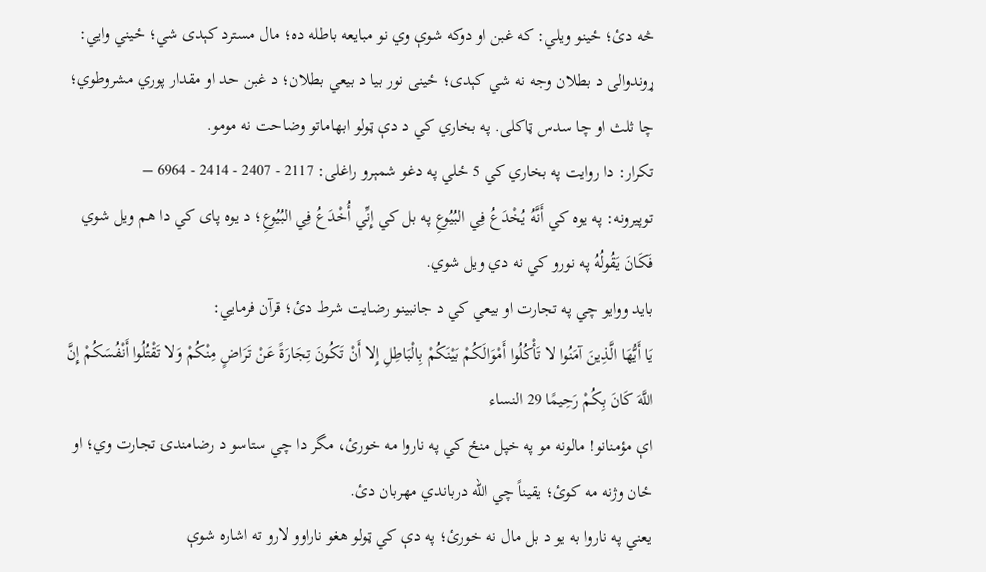څه دئ؛ ځينو ويلي: كه غبن او دوكه شوې وي نو مبايعه باطله ده؛ مال مسترد كېدى شي؛ ځيني وايي: ړوندوالى د بطلان وجه نه شي كېدى؛ ځينى نور بيا د بيعي بطلان؛ د غبن حد او مقدار پوري مشروطوي؛ چا ثلث او چا سدس ټاكلى. په بخاري كي د دې ټولو ابهاماتو وضاحت نه مومو.
تكرار: دا روايت په بخاري كي 5 ځلي په دغو شمېرو راغلى: 2117 - 2407 - 2414 - 6964 –
توپيرونه: په يوه كي أَنَّهُ يُخْدَعُ فِي البُيُوعِ په بل كي إِنِّي أُخْدَعُ فِي البُيُوعِ؛ د يوه پاى كي دا هم ويل شوي فَكَانَ يَقُولُهُ په نورو كي نه دي ويل شوي.
بايد ووايو چي په تجارت او بيعي كي د جانبينو رضايت شرط دئ؛ قرآن فرمايي:
يَا أَيُّهَا الَّذِينَ آمَنُوا لا تَأْكُلُوا أَمْوَالَكُمْ بَيْنَكُمْ بِالْبَاطِلِ إِلا أَنْ تَكُونَ تِجَارَةً عَنْ تَرَاضٍ مِنْكُمْ وَلا تَقْتُلُوا أَنْفُسَكُمْ إِنَّ اللَّهَ كَانَ بِكُمْ رَحِيمًا 29 النساء
اې مؤمنانو! مالونه مو په خپل منځ كي په ناروا مه خورئ، مگر دا چي ستاسو د رضامندۍ تجارت وي؛ او ځان وژنه مه كوئ؛ يقيناً چي الله درباندي مهربان دئ.
يعني په ناروا به يو د بل مال نه خورئ؛ په دې كي ټولو هغو ناراوو لارو ته اشاره شوې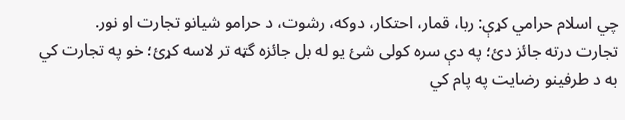چي اسلام حرامي كړې: ربا، قمار، احتكار، دوكه، رشوت، د حرامو شيانو تجارت او نور.
تجارت درته جائز دئ؛ په دې سره كولى شئ يو له بل جائزه گټه تر لاسه كړئ؛ خو په تجارت كي به د طرفينو رضايت په پام كي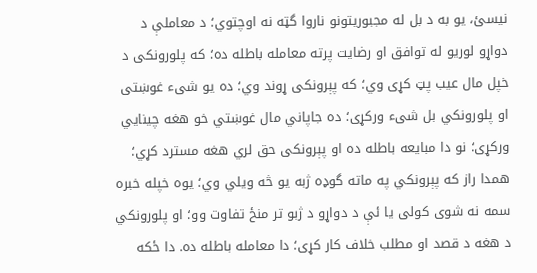نيسئ، يو به د بل له مجبوريتونو ناروا گټه نه اوچتوي؛ د معاملې د دواړو لوريو له توافق او رضايت پرته معامله باطله ده؛ كه پلورونكى د خپل مال عيب پټ كړى وي؛ كه پېرونكى ړوند وي؛ ده يو شىء غوښتى او پلورونكي بل شىء وركړى؛ ده جاپاني مال غوښتي خو هغه چينايي وركړى؛ نو دا مبايعه باطله ده او پېرونكى حق لري هغه مسترد كړي؛ همدا راز كه پېرونكي په ماته گوډه ژبه يو څه ويلي وي؛ يوه خپله خبره سمه نه شوى كولى يا ئې د دواړو د ژبو تر منځ تفاوت وو؛ او پلورونكي د هغه د قصد او مطلب خلاف كار كړى؛ دا معامله باطله ده. دا ځكه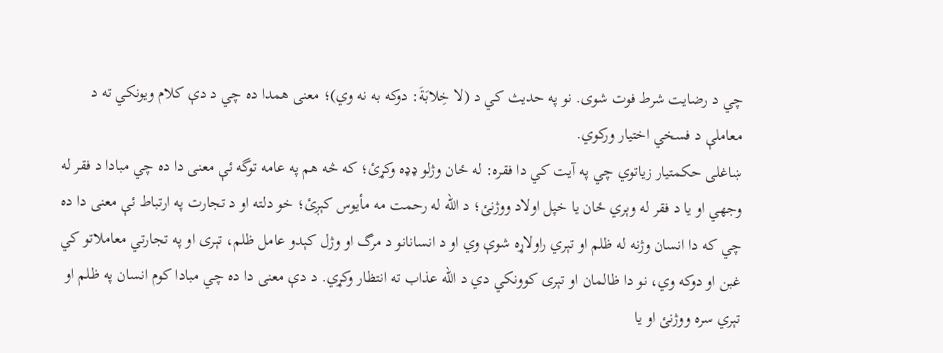چي د رضايت شرط فوت شوى. نو په حديث كي د (لا خِلابَةَ: دوکه به نه وي)؛ معنى همدا ده چي د دې كلام ويونكي ته د معاملې د فسخي اختيار وركوي.
ښاغلی حکمتيار زياتوي چي په آيت كي دا فقره: له ځان وژلو ډډه وكړئ؛ كه څه هم په عامه توگه ئې معنى دا ده چي مبادا د فقر له وجهي او يا د فقر له وېري ځان يا خپل اولاد ووژنئ؛ د الله له رحمت مه مأيوس كېږئ؛ خو دلته او د تجارت په ارتباط ئې معنى دا ده چي كه دا انسان وژنه له ظلم او تېري راولاړه شوې وي او د انسانانو د مرگ او وژل كېدو عامل ظلم، تېرى او په تجارتي معاملاتو كي غبن او دوكه وي، نو دا ظالمان او تېرى كوونكي دي د الله عذاب ته انتظار وكړي. د دې معنى دا ده چي مبادا كوم انسان په ظلم او تېري سره ووژنئ او يا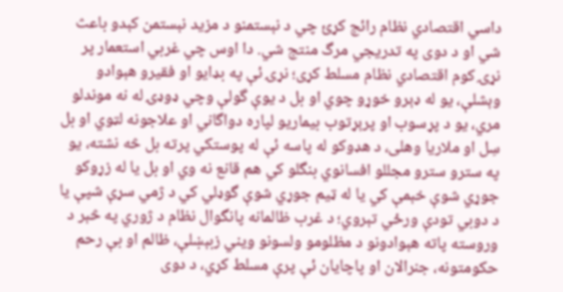داسي اقتصادي نظام رائج كړئ چي د نېستمنو د مزيد نېستمن كېدو باعث شي او د دوى په تدريجي مرگ منتج شي. دا اوس چي غربي استعمار پر نړۍ كوم اقتصادي نظام مسلط كړى؛ نړۍ ئې په بډايو او فقيرو هېوادو وېشلې، يو له ډېرو خوړو چوي او بل د يوې گولې وچي ډوډۍ له نه موندلو مري، يو د پړسوب او پرېړتوب بيماريو لپاره دواگاني او علاجونه لټوي او بل سِل او ملاريا وهلى، د هډوكو له پاسه ئې له پوستكي پرته بل څه نشته، يو په سترو سترو مجللو افسانوي بنگلو كي هم قانع نه وي او بل يا له زړوكو جوړي شوې خېمې كي يا له ټيم جوړي شوې گوډلي كي د ژمي سړې شپې يا د دوبي تودې ورځي تېروي؛ د غرب ظالمانه پانگوال نظام د ژوري په څېر د وروسته پاته هېوادونو د مظلومو ولسونو ويني زبېښلې، ظالم او بې رحم حكومتونه، جنرالان او پاچايان ئې پرې مسلط كړي، د دوى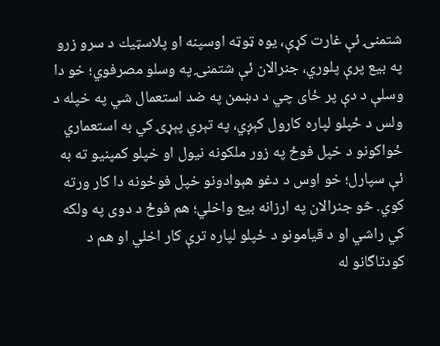شتمنۍ ئې غارت كړې، يوه ټوټه اوسپنه او پلاسټيك د سرو زرو په بيع پرې پلوري، جنرالان ئې شتمنۍ په وسلو مصرفوي؛ خو دا وسلې د دې پر ځاى چي د دښمن په ضد استعمال شي په خپله د ولس د ځپلو لپاره كارول كېږي، په تېري پېړۍ كي به استعماري ځواكونو د خپل فوځ په زور ملكونه نيول او خپلو كمپنيو ته به ئې سپارل؛ خو اوس د دغو هېوادونو خپل فوځونه دا كار ورته كوي. څو جنرالان په ارزانه بيع واخلي؛ هم فوځ د دوى په ولكه كي راشي او د قيامونو د ځپلو لپاره ترې كار اخلي او هم د كودتاگانو له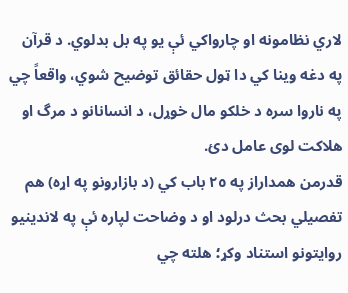لاري نظامونه او چارواكي ئې يو په بل بدلوي. د قرآن په دغه وينا كي دا ټول حقائق توضيح شوي، واقعاً چي په ناروا سره د خلكو مال خوړل، د انسانانو د مرگ او هلاكت لوى عامل دئ.
قدرمن همداراز په ٢٥ باب کي (د بازارونو په اړه) هم تفصيلي بحث درلود او د وضاحت لپاره ئې په لاندينيو روایتونو استناد وکړ؛ هلته چي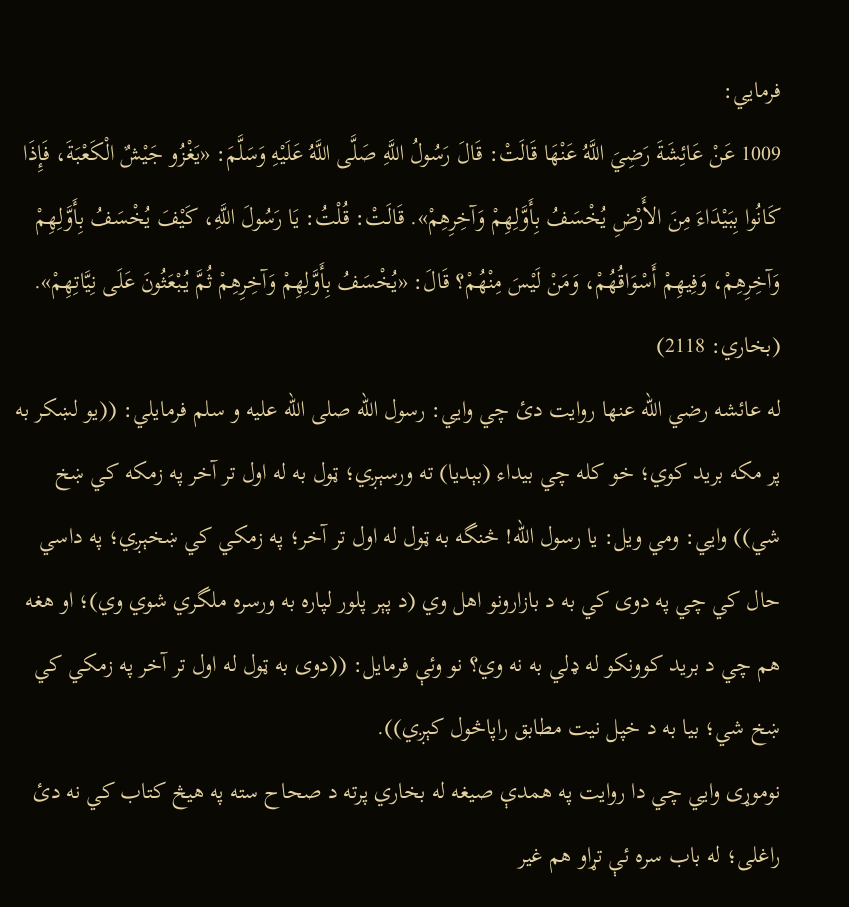فرمايي:
1009 عَنْ عَائِشَةَ رَضِيَ اللَّهُ عَنْهَا قَالَتْ: قَالَ رَسُولُ اللَّهِ صَلَّى اللَّهُ عَلَيْهِ وَسَلَّمَ: «يَغْزُو جَيْشٌ الْكَعْبَةَ، فَإِذَا كَانُوا بِبَيْدَاءَ مِنَ الأَرْضِ يُخْسَفُ بِأَوَّلِهِمْ وَآخِرِهِمْ». قَالَتْ: قُلْتُ: يَا رَسُولَ اللَّهِ، كَيْفَ يُخْسَفُ بِأَوَّلِهِمْ وَآخِرِهِمْ، وَفِيهِمْ أَسْوَاقُهُمْ، وَمَنْ لَيْسَ مِنْهُمْ؟ قَالَ: «يُخْسَفُ بِأَوَّلِهِمْ وَآخِرِهِمْ ثُمَّ يُبْعَثُونَ عَلَى نِيَّاتِهِمْ». (بخاري: 2118)
له عائشه رضي الله عنها روايت دئ چي وايي: رسول الله صلى الله عليه و سلم فرمايلي: ((يو لښکر به پر مکه بريد كوي؛ خو کله چي بيداء (بېديا) ته ورسېږي؛ ټول به له اول تر آخر په زمکه کي ښخ شي)) وايي: ومي ويل: يا رسول الله! څنگه به ټول له اول تر آخر؛ په زمکي كي ښخېږي؛ په داسي حال کي چي په دوى كي به د بازارونو اهل وي (د پېر پلور لپاره به ورسره ملگري شوي وي)؛ او هغه هم چي د بريد كوونكو له ډلي به نه وي؟ نو وئې فرمايل: ((دوى به ټول له اول تر آخر په زمكي كي ښخ شي؛ بيا به د خپل نيت مطابق راپاڅول كېږي)).
نوموړی وايي چي دا روايت په همدې صيغه له بخاري پرته د صحاح سته په هيڅ كتاب كي نه دئ راغلى؛ له باب سره ئې تړاو هم غير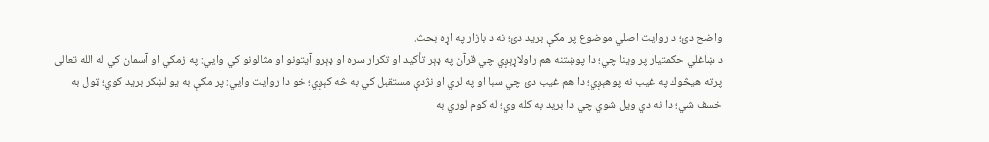واضح دئ؛ د روايت اصلي موضوع پر مكې بريد دئ؛ نه د بازار په اړه بحث.
د ښاغلي حکمتيار پر وينا چي؛ دا پوښتنه هم راولاړېږي چي قرآن په ډېر تأكيد او تكرار سره او ډېرو آيتونو او مثالونو كي وايي: په زمكي او آسمان كي له الله تعالى پرته هيڅوك په غيب نه پوهېږي؛ دا هم غيب دئ چي سبا او په لري او نژدې مستقبل كي به څه كېږي؛ خو دا روايت وايي: پر مكې به يو لښكر بريد كوي؛ ټول به خسف شي؛ دا نه دي ويل شوي چي دا بريد به كله وي؛ له كوم لوري به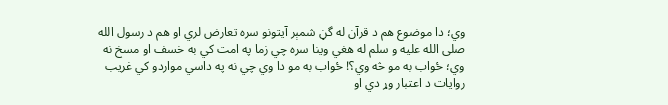وي؛ دا موضوع هم د قرآن له گڼ شمېر آيتونو سره تعارض لري او هم د رسول الله صلى الله عليه و سلم له هغي وينا سره چي زما په امت كي به خسف او مسخ نه وي؛ ځواب به مو څه وي؟! ځواب به مو دا وي چي نه په داسي مواردو كي غريب روايات د اعتبار وړ دي او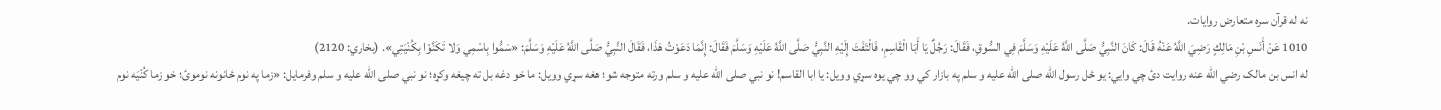نه له قرآن سره متعارض روايات.
1010 عَنْ أَنَسِ بْنِ مَالِكٍ رَضِيَ اللَّهُ عَنْهُ قَالَ: كَانَ النَّبِيُّ صَلَّى اللَّهُ عَلَيْهِ وَسَلَّمَ فِي السُّوقِ، فَقَالَ: رَجُلٌ يَا أَبَا الْقَاسِمِ، فَالْتَفَتَ إِلَيْهِ النَّبِيُّ صَلَّى اللَّهُ عَلَيْهِ وَسَلَّمَ فَقَالَ: إِنَّمَا دَعَوْتُ هَذَا، فَقَالَ النَّبِيُّ صَلَّى اللَّهُ عَلَيْهِ وَسَلَّمَ: «سَمُّوا بِاسْمِي وَلا تَكَنَّوْا بِكُنْيَتِي». (بخاري: 2120)
له انس بن مالک رضي الله عنه روايت دئ چي وايي: يو ځل رسول الله صلى الله عليه و سلم په بازار کي وو چي يوه سړي وويل: يا ابا القاسم! نو نبي صلى الله عليه و سلم ورته متوجه شو؛ هغه سړي وويل: ما خو دغه بل ته چيغه وکړه؛ نو نبي صلى الله عليه و سلم وفرمايل: «زما په نوم ځانونه نوموئ؛ خو زما کُنْيَه نوم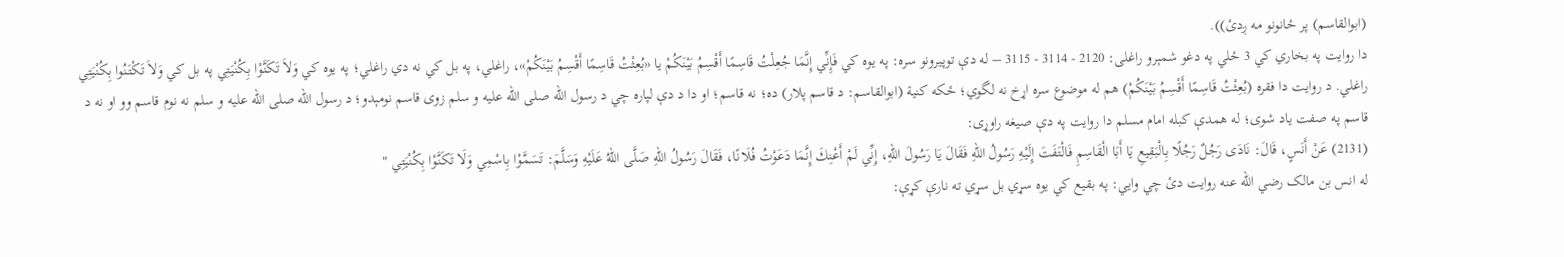(ابوالقاسم) پر ځانونو مه ږدئ)).
دا روايت په بخاري كي 3 ځلي په دغو شمېرو راغلى: 2120 - 3114 - 3115 – له دې توپيرونو سره: په يوه كي فَإِنِّي إِنَّمَا جُعِلْتُ قَاسِمًا أَقْسِمُ بَيْنَكُمْ يا «بُعِثْتُ قَاسِمًا أَقْسِمُ بَيْنَكُمْ»، راغلي، په بل كي نه دي راغلي؛ په يوه كي وَلاَ تَكَنَّوْا بِكُنْيَتِي په بل كي وَلاَ تَكْتَنُوا بِكُنْيَتِي راغلي. د روايت دا فقره (بُعِثْتُ قَاسِمًا أَقْسِمُ بَيْنَكُمْ) هم له موضوع سره اړخ نه لگوي؛ ځكه كنية (ابوالقاسم: د قاسم پلار) ده؛ نه قاسم؛ او دا د دې لپاره چي د رسول الله صلى الله عليه و سلم زوى قاسم نومېدو؛ د رسول الله صلى الله عليه و سلم نه نوم قاسم وو او نه د قاسم په صفت ياد شوى؛ له همدې كبله امام مسلم دا روايت په دې صيغه راوړى:
(2131) عَنْ أَنَسٍ، قَالَ: نَادَى رَجُلٌ رَجُلًا بِالْبَقِيعِ يَا أَبَا الْقَاسِمِ فَالْتَفَتَ إِلَيْهِ رَسُولُ اللهِ فَقَالَ يَا رَسُولَ اللهِ، إِنِّي لَمْ أَعْنِكَ إِنَّمَا دَعَوْتُ فُلَانًا، فَقَالَ رَسُولُ اللهِ صَلَّى اللهُ عَلَيْهِ وَسَلَّمَ: تَسَمَّوْا بِاسْمِي وَلَا تَكَنَّوْا بِكُنْيَتِي "
له انس بن مالک رضي الله عنه روايت دئ چي وايي: په بقيع كي يوه سړي بل سړي ته نارې كړې: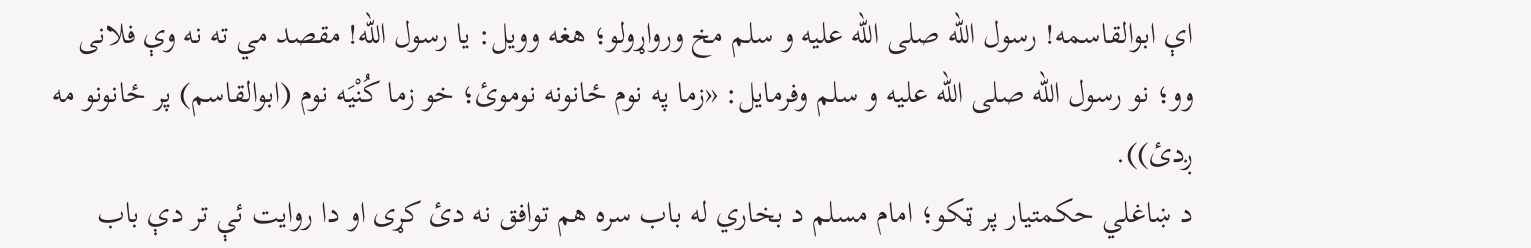اې ابوالقاسمه! رسول الله صلى الله عليه و سلم مخ ورواړولو؛ هغه وويل: يا رسول الله! مقصد مي ته نه وې فلانى وو؛ نو رسول الله صلى الله عليه و سلم وفرمايل: «زما په نوم ځانونه نوموئ؛ خو زما کُنْيَه نوم (ابوالقاسم) پر ځانونو مه ږدئ)).
د ښاغلي حکمتيار پر ټکو؛ امام مسلم د بخاري له باب سره هم توافق نه دئ كړى او دا روايت ئې تر دې باب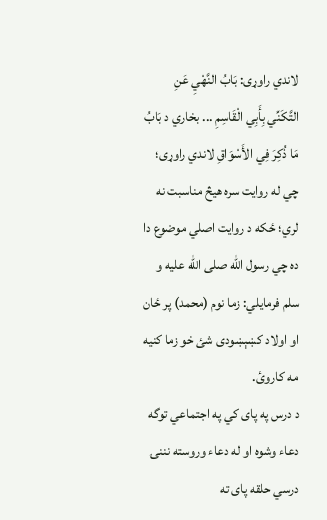لاندي راوړى: بَابُ النَّهْيِ عَنِ التَّكَنِّي بِأَبِي الْقَاسِمِ ... بخاري د بَابُ مَا ذُكِرَ فِي الأَسْوَاقِ لاندي راوړى؛ چي له روايت سره هيڅ مناسبت نه لري؛ ځكه د روايت اصلي موضوع دا ده چي رسول الله صلى الله عليه و سلم فرمايلي: زما نوم (محمد) پر ځان او اولاد كښېښودى شئ خو زما كنيه مه كاروئ.
د درس په پای کي په اجتماعي توگه دعاء وشوه او له دعاء وروسته نننۍ درسي حلقه پای ته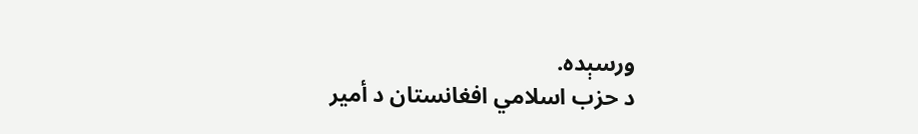ورسېده.
د حزب اسلامي افغانستان د أمير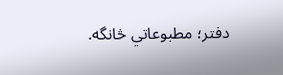دفتر؛ مطبوعاتي څانگه.